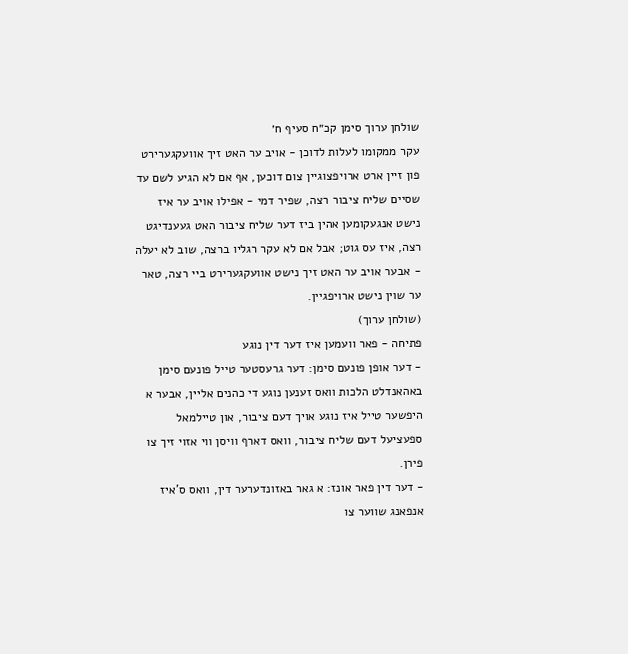שולחן ערוך סימן קכ״ח סעיף ח׳
עקר ממקומו לעלות לדוכן - אויב ער האט זיך אוועקגערירט פון זיין ארט ארויפצוגיין צום דוכען, אף אם לא הגיע לשם עד שסיים שליח ציבור רצה, שפיר דמי - אפילו אויב ער איז נישט אנגעקומען אהין ביז דער שליח ציבור האט געענדיגט רצה, איז עס גוט; אבל אם לא עקר רגליו ברצה, שוב לא יעלה - אבער אויב ער האט זיך נישט אוועקגערירט ביי רצה, טאר ער שוין נישט ארויפגיין.
(שולחן ערוך)
פתיחה - פאר וועמען איז דער דין נוגע
- דער אופן פונעם סימן: דער גרעסטער טייל פונעם סימן באהאנדלט הלכות וואס זענען נוגע די כהנים אליין, אבער א היפשער טייל איז נוגע אויך דעם ציבור, און טיילמאל ספעציעל דעם שליח ציבור, וואס דארף וויסן ווי אזוי זיך צו פירן.
- דער דין פאר אונז: א גאר באזונדערער דין, וואס ס'איז אנפאנג שווער צו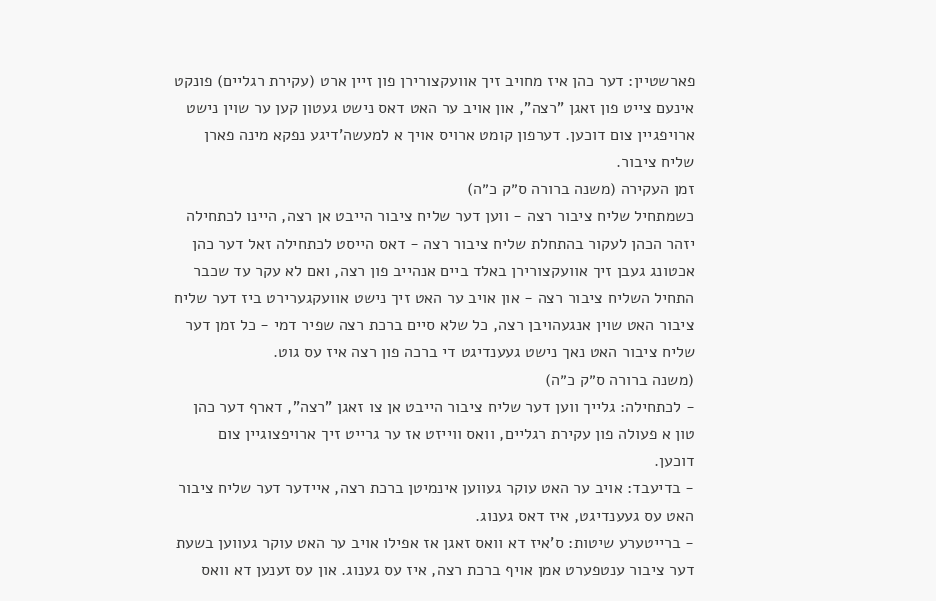פארשטיין: דער כהן איז מחויב זיך אוועקצורירן פון זיין ארט (עקירת רגליים) פונקט אינעם צייט פון זאגן "רצה", און אויב ער האט דאס נישט געטון קען ער שוין נישט ארויפגיין צום דוכען. דערפון קומט ארויס אויך א למעשה'דיגע נפקא מינה פארן שליח ציבור.
זמן העקירה (משנה ברורה ס״ק כ״ה)
כשמתחיל שליח ציבור רצה - ווען דער שליח ציבור הייבט אן רצה, היינו לכתחילה יזהר הכהן לעקור בהתחלת שליח ציבור רצה - דאס הייסט לכתחילה זאל דער כהן אכטונג געבן זיך אוועקצורירן באלד ביים אנהייב פון רצה, ואם לא עקר עד שכבר התחיל השליח ציבור רצה - און אויב ער האט זיך נישט אוועקגערירט ביז דער שליח ציבור האט שוין אנגעהויבן רצה, כל שלא סיים ברכת רצה שפיר דמי - כל זמן דער שליח ציבור האט נאך נישט געענדיגט די ברכה פון רצה איז עס גוט.
(משנה ברורה ס״ק כ״ה)
- לכתחילה: גלייך ווען דער שליח ציבור הייבט אן צו זאגן "רצה", דארף דער כהן טון א פעולה פון עקירת רגליים, וואס ווייזט אז ער גרייט זיך ארויפצוגיין צום דוכען.
- בדיעבד: אויב ער האט עוקר געווען אינמיטן ברכת רצה, איידער דער שליח ציבור האט עס געענדיגט, איז דאס גענוג.
- ברייטערע שיטות: ס'איז דא וואס זאגן אז אפילו אויב ער האט עוקר געווען בשעת דער ציבור ענטפערט אמן אויף ברכת רצה, איז עס גענוג. און עס זענען דא וואס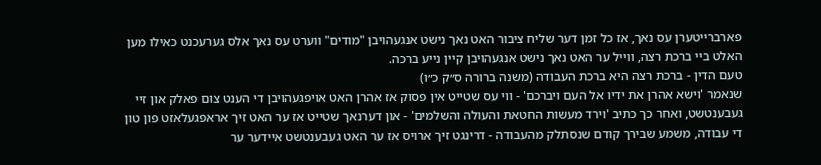פארברייטערן עס נאך, אז כל זמן דער שליח ציבור האט נאך נישט אנגעהויבן "מודים" ווערט עס נאך אלס גערעכנט כאילו מען האלט ביי ברכת רצה, ווייל ער האט נאך נישט אנגעהויבן קיין נייע ברכה.
טעם הדין - ברכת רצה היא ברכת העבודה (משנה ברורה ס״ק כ״ו)
שנאמר 'וישא אהרן את ידיו אל העם ויברכם' - ווי עס שטייט אין פסוק אז אהרן האט אויפגעהויבן די הענט צום פאלק און זיי געבענטשט, ואחר כך כתיב 'וירד מעשות החטאת והעולה והשלמים' - און דערנאך שטייט אז ער האט זיך אראפגעלאזט פון טון די עבודה, משמע שבירך קודם שנסתלק מהעבודה - דרינגט זיך ארויס אז ער האט געבענטשט איידער ער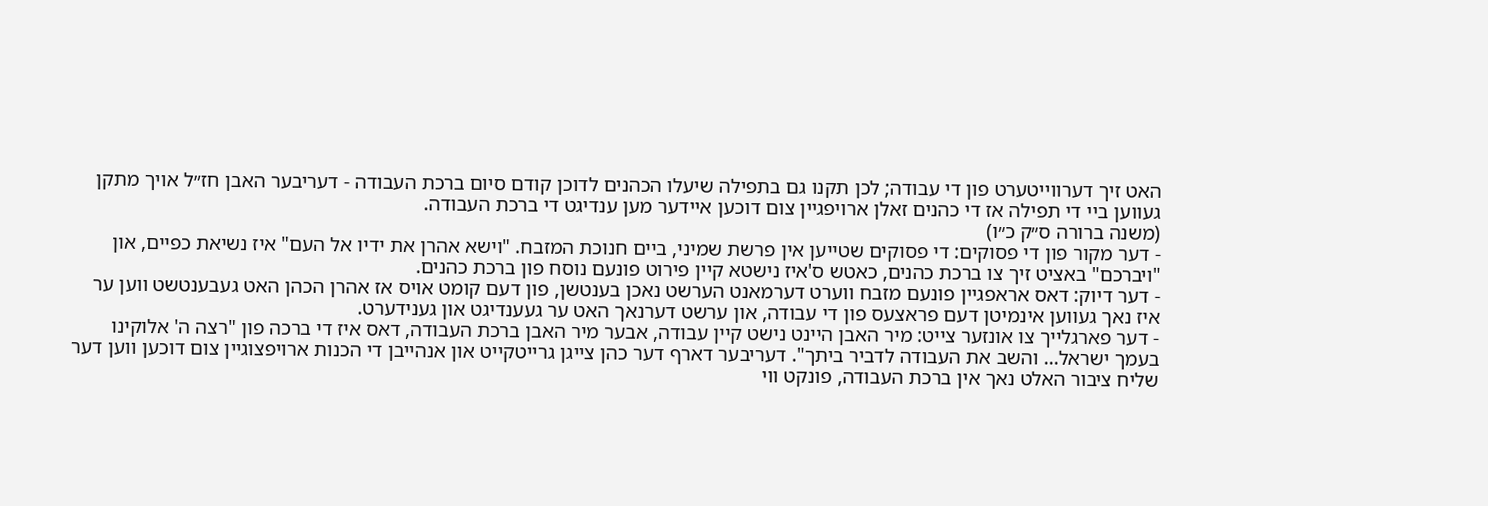האט זיך דערווייטערט פון די עבודה; לכן תקנו גם בתפילה שיעלו הכהנים לדוכן קודם סיום ברכת העבודה - דעריבער האבן חז״ל אויך מתקן געווען ביי די תפילה אז די כהנים זאלן ארויפגיין צום דוכען איידער מען ענדיגט די ברכת העבודה.
(משנה ברורה ס״ק כ״ו)
- דער מקור פון די פסוקים: די פסוקים שטייען אין פרשת שמיני, ביים חנוכת המזבח. "וישא אהרן את ידיו אל העם" איז נשיאת כפיים, און "ויברכם" באציט זיך צו ברכת כהנים, כאטש ס'איז נישטא קיין פירוט פונעם נוסח פון ברכת כהנים.
- דער דיוק: דאס אראפגיין פונעם מזבח ווערט דערמאנט הערשט נאכן בענטשן, פון דעם קומט אויס אז אהרן הכהן האט געבענטשט ווען ער איז נאך געווען אינמיטן דעם פראצעס פון די עבודה, און ערשט דערנאך האט ער געענדיגט און גענידערט.
- דער פארגלייך צו אונזער צייט: מיר האבן היינט נישט קיין עבודה, אבער מיר האבן ברכת העבודה, דאס איז די ברכה פון "רצה ה' אלוקינו בעמך ישראל... והשב את העבודה לדביר ביתך". דעריבער דארף דער כהן צייגן גרייטקייט און אנהייבן די הכנות ארויפצוגיין צום דוכען ווען דער שליח ציבור האלט נאך אין ברכת העבודה, פונקט ווי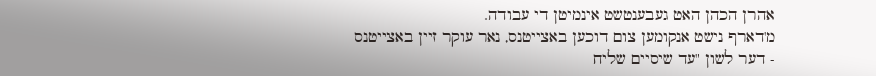אהרן הכהן האט געבענטשט אינמיטן די עבודה.
מ'דארף נישט אנקומען צום דוכען באצייטנס, נאר עוקר זיין באצייטנס
- דער לשון "עד שיסיים שליח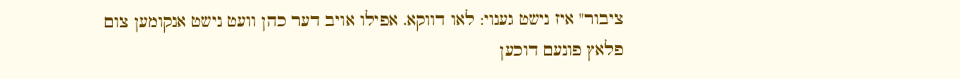ציבור" איז נישט גענוי: לאו דווקא. אפילו אויב דער כהן וועט נישט אנקומען צום פלאץ פונעם דוכען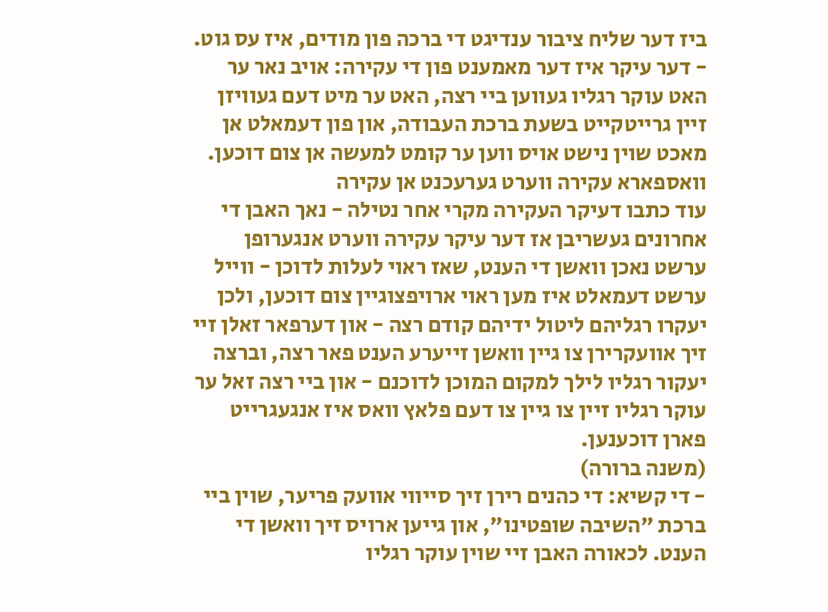ביז דער שליח ציבור ענדיגט די ברכה פון מודים, איז עס גוט.
- דער עיקר איז דער מאמענט פון די עקירה: אויב נאר ער האט עוקר רגליו געווען ביי רצה, האט ער מיט דעם געוויזן זיין גרייטקייט בשעת ברכת העבודה, און פון דעמאלט אן מאכט שוין נישט אויס ווען ער קומט למעשה אן צום דוכען.
וואספארא עקירה ווערט גערעכנט אן עקירה
עוד כתבו דעיקר העקירה מקרי אחר נטילה - נאך האבן די אחרונים געשריבן אז דער עיקר עקירה ווערט אנגערופן ערשט נאכן וואשן די הענט, שאז ראוי לעלות לדוכן - ווייל ערשט דעמאלט איז מען ראוי ארויפצוגיין צום דוכען, ולכן יעקרו רגליהם ליטול ידיהם קודם רצה - און דערפאר זאלן זיי זיך אוועקרירן צו גיין וואשן זייערע הענט פאר רצה, וברצה יעקור רגליו לילך למקום המוכן לדוכנם - און ביי רצה זאל ער עוקר רגליו זיין צו גיין צו דעם פלאץ וואס איז אנגעגרייט פארן דוכענען.
(משנה ברורה)
- די קשיא: די כהנים רירן זיך סייווי אוועק פריער, שוין ביי ברכת "השיבה שופטינו", און גייען ארויס זיך וואשן די הענט. לכאורה האבן זיי שוין עוקר רגליו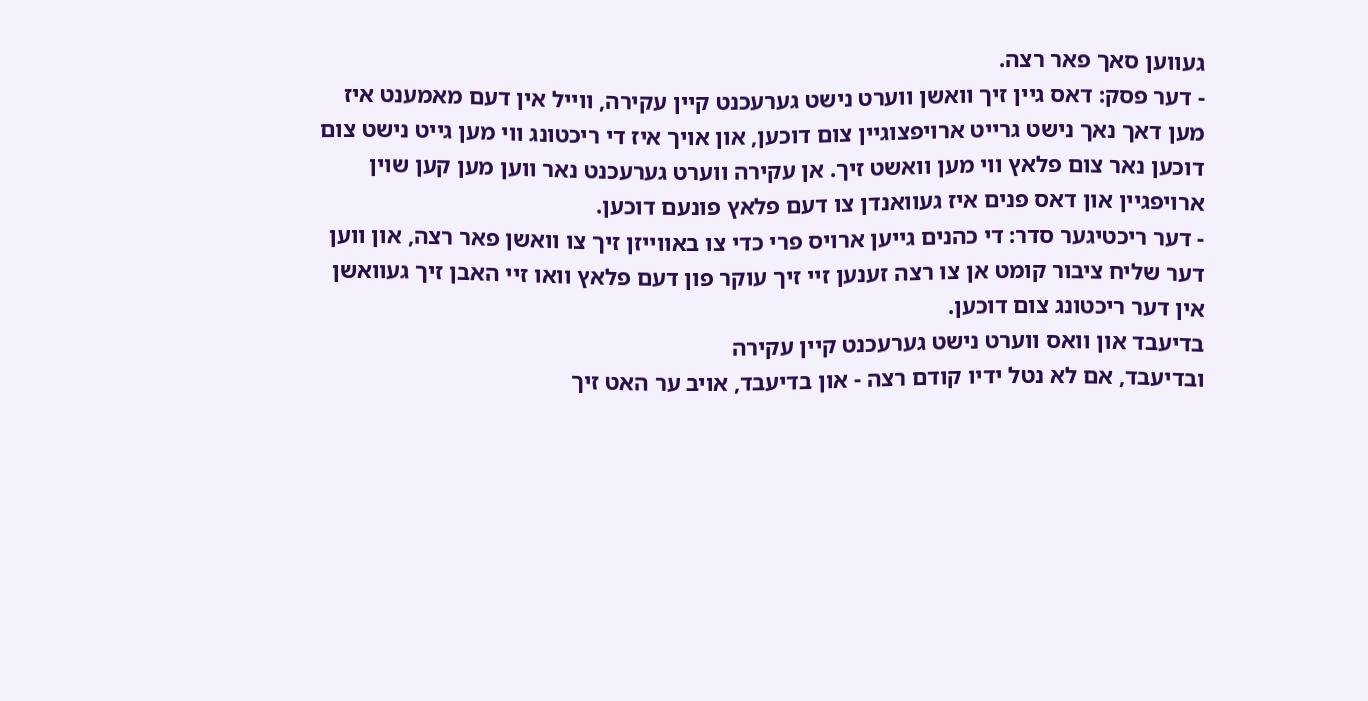געווען סאך פאר רצה.
- דער פסק: דאס גיין זיך וואשן ווערט נישט גערעכנט קיין עקירה, ווייל אין דעם מאמענט איז מען דאך נאך נישט גרייט ארויפצוגיין צום דוכען, און אויך איז די ריכטונג ווי מען גייט נישט צום דוכען נאר צום פלאץ ווי מען וואשט זיך. אן עקירה ווערט גערעכנט נאר ווען מען קען שוין ארויפגיין און דאס פנים איז געוואנדן צו דעם פלאץ פונעם דוכען.
- דער ריכטיגער סדר: די כהנים גייען ארויס פרי כדי צו באווייזן זיך צו וואשן פאר רצה, און ווען דער שליח ציבור קומט אן צו רצה זענען זיי זיך עוקר פון דעם פלאץ וואו זיי האבן זיך געוואשן אין דער ריכטונג צום דוכען.
בדיעבד און וואס ווערט נישט גערעכנט קיין עקירה
ובדיעבד, אם לא נטל ידיו קודם רצה - און בדיעבד, אויב ער האט זיך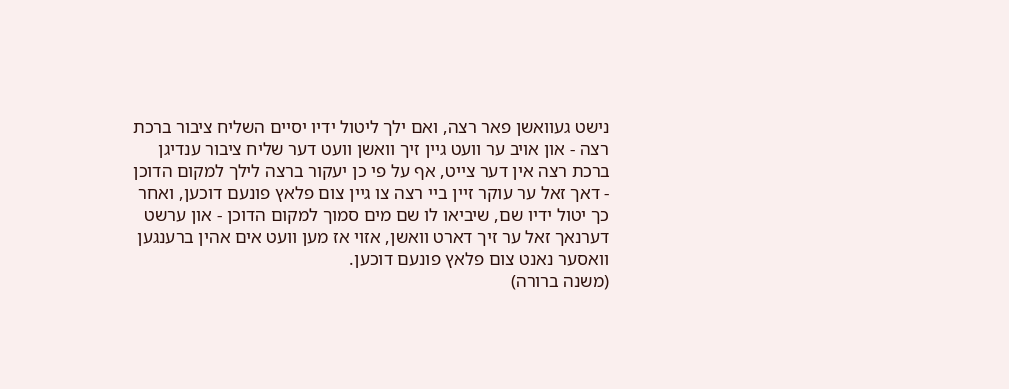נישט געוואשן פאר רצה, ואם ילך ליטול ידיו יסיים השליח ציבור ברכת רצה - און אויב ער וועט גיין זיך וואשן וועט דער שליח ציבור ענדיגן ברכת רצה אין דער צייט, אף על פי כן יעקור ברצה לילך למקום הדוכן - דאך זאל ער עוקר זיין ביי רצה צו גיין צום פלאץ פונעם דוכען, ואחר כך יטול ידיו שם, שיביאו לו שם מים סמוך למקום הדוכן - און ערשט דערנאך זאל ער זיך דארט וואשן, אזוי אז מען וועט אים אהין ברענגען וואסער נאנט צום פלאץ פונעם דוכען.
(משנה ברורה)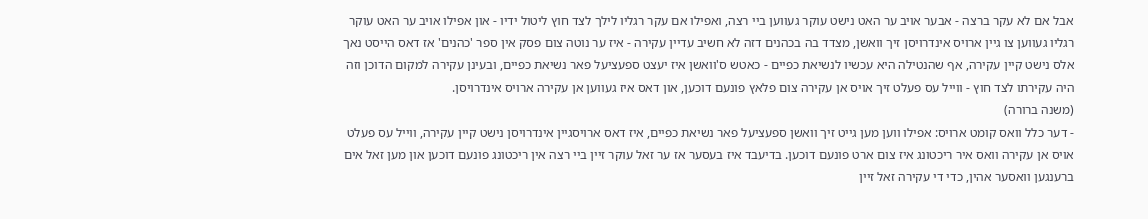אבל אם לא עקר ברצה - אבער אויב ער האט נישט עוקר געווען ביי רצה, ואפילו אם עקר רגליו לילך לצד חוץ ליטול ידיו - און אפילו אויב ער האט עוקר רגליו געווען צו גיין ארויס אינדרויסן זיך וואשן, מצדד בה בכהנים דזה לא חשיב עדיין עקירה - איז ער נוטה צום פסק אין ספר 'כהנים' אז דאס הייסט נאך אלס נישט קיין עקירה, אף שהנטילה היא עכשיו לנשיאת כפיים - כאטש ס'וואשן איז יעצט ספעציעל פאר נשיאת כפיים, ובעינן עקירה למקום הדוכן וזה היה עקירתו לצד חוץ - ווייל עס פעלט זיך אויס אן עקירה צום פלאץ פונעם דוכען, און דאס איז געווען אן עקירה ארויס אינדרויסן.
(משנה ברורה)
- דער כלל וואס קומט ארויס: אפילו ווען מען גייט זיך וואשן ספעציעל פאר נשיאת כפיים, איז דאס ארויסגיין אינדרויסן נישט קיין עקירה, ווייל עס פעלט אויס אן עקירה וואס איר ריכטונג איז צום ארט פונעם דוכען. בדיעבד איז בעסער אז ער זאל עוקר זיין ביי רצה אין ריכטונג פונעם דוכען און מען זאל אים ברענגען וואסער אהין, כדי די עקירה זאל זיין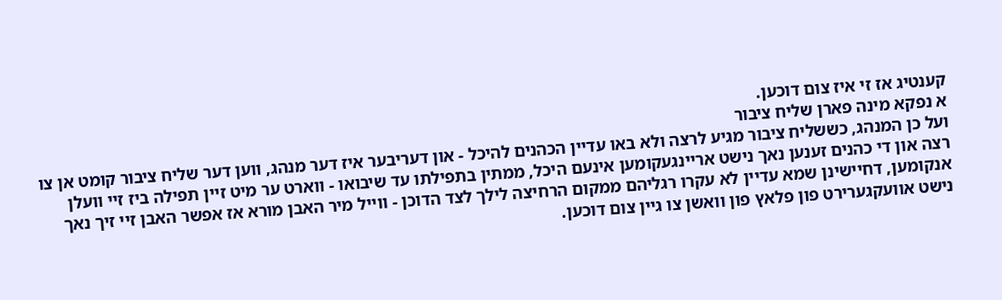קענטיג אז זי איז צום דוכען.
א נפקא מינה פארן שליח ציבור
ועל כן המנהג, כששליח ציבור מגיע לרצה ולא באו עדיין הכהנים להיכל - און דעריבער איז דער מנהג, ווען דער שליח ציבור קומט אן צו רצה און די כהנים זענען נאך נישט אריינגעקומען אינעם היכל, ממתין בתפילתו עד שיבואו - ווארט ער מיט זיין תפילה ביז זיי וועלן אנקומען, דחיישינן שמא עדיין לא עקרו רגליהם ממקום הרחיצה לילך לצד הדוכן - ווייל מיר האבן מורא אז אפשר האבן זיי זיך נאך נישט אוועקגערירט פון פלאץ פון וואשן צו גיין צום דוכען.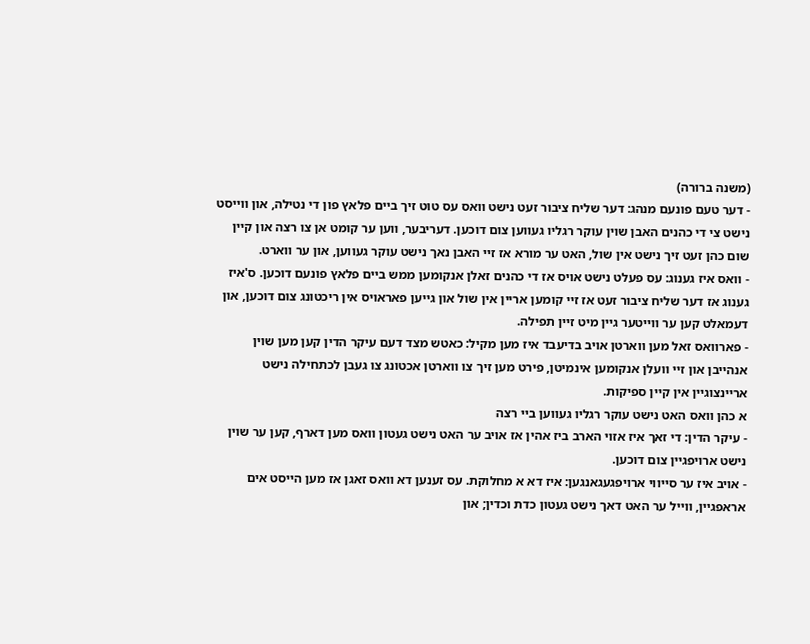(משנה ברורה)
- דער טעם פונעם מנהג: דער שליח ציבור זעט נישט וואס עס טוט זיך ביים פלאץ פון די נטילה, און ווייסט נישט צי די כהנים האבן שוין עוקר רגליו געווען צום דוכען. דעריבער, ווען ער קומט אן צו רצה און קיין שום כהן זעט זיך נישט אין שול, האט ער מורא אז זיי האבן נאך נישט עוקר געווען, און ער ווארט.
- וואס איז גענוג: עס פעלט נישט אויס אז די כהנים זאלן אנקומען ממש ביים פלאץ פונעם דוכען. ס'איז גענוג אז דער שליח ציבור זעט אז זיי קומען אריין אין שול און גייען פאראויס אין ריכטונג צום דוכען, און דעמאלט קען ער ווייטער גיין מיט זיין תפילה.
- פארוואס זאל מען ווארטן אויב בדיעבד איז מען מקיל: כאטש מצד דעם עיקר הדין קען מען שוין אנהייבן און זיי וועלן אנקומען אינמיטן, פירט מען זיך צו ווארטן אכטונג צו געבן לכתחילה נישט אריינצוגיין אין קיין ספיקות.
א כהן וואס האט נישט עוקר רגליו געווען ביי רצה
- עיקר הדין: די זאך איז אזוי הארב ביז אהין אז אויב ער האט נישט געטון וואס מען דארף, קען ער שוין נישט ארויפגיין צום דוכען.
- אויב איז ער סייווי ארויפגעגאנגען: איז דא א מחלוקת. עס זענען דא וואס זאגן אז מען הייסט אים אראפגיין, ווייל ער האט דאך נישט געטון כדת וכדין; און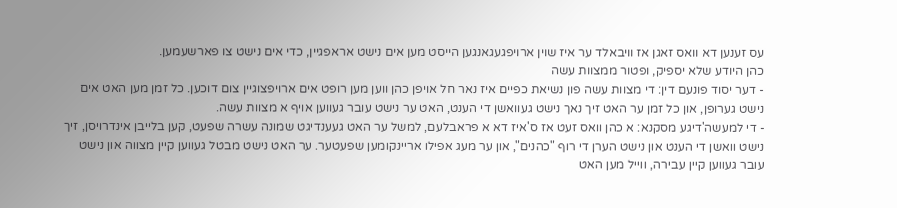עס זענען דא וואס זאגן אז וויבאלד ער איז שוין ארויפגעגאנגען הייסט מען אים נישט אראפגיין, כדי אים נישט צו פארשעמען.
כהן היודע שלא יספיק, ופטור ממצוות עשה
- דער יסוד פונעם דין: די מצוות עשה פון נשיאת כפיים איז נאר חל אויפן כהן ווען מען רופט אים ארויפצוגיין צום דוכען. כל זמן מען האט אים נישט גערופן, און כל זמן ער האט זיך נאך נישט געוואשן די הענט, האט ער נישט עובר געווען אויף א מצוות עשה.
- די למעשה'דיגע מסקנא: א כהן וואס זעט אז ס'איז דא א פראבלעם, למשל ער האט געענדיגט שמונה עשרה שפעט, קען בלייבן אינדרויסן, זיך נישט וואשן די הענט און נישט הערן די רוף "כהנים", און ער מעג אפילו אריינקומען שפעטער. ער האט נישט מבטל געווען קיין מצווה און נישט עובר געווען קיין עבירה, ווייל מען האט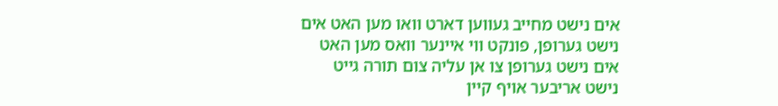אים נישט מחייב געווען דארט וואו מען האט אים נישט גערופן, פונקט ווי איינער וואס מען האט אים נישט גערופן צו אן עליה צום תורה גייט נישט אריבער אויף קיין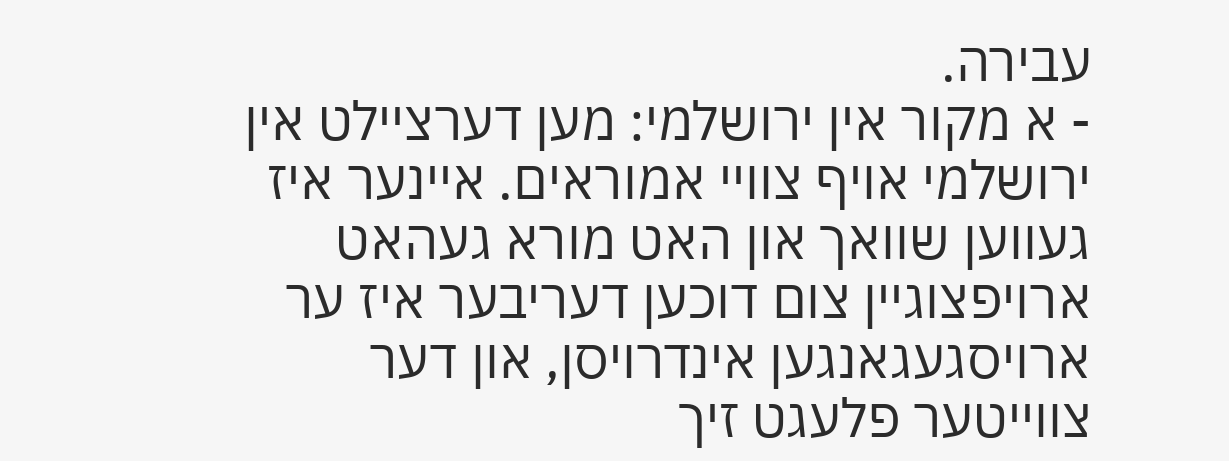עבירה.
- א מקור אין ירושלמי: מען דערציילט אין ירושלמי אויף צוויי אמוראים. איינער איז געווען שוואך און האט מורא געהאט ארויפצוגיין צום דוכען דעריבער איז ער ארויסגעגאנגען אינדרויסן, און דער צווייטער פלעגט זיך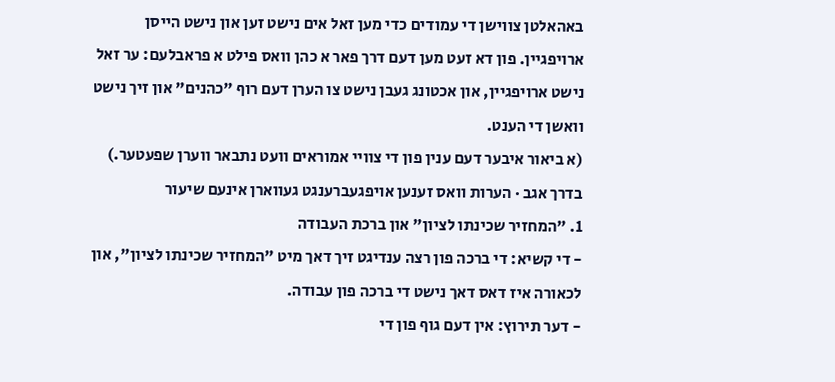באהאלטן צווישן די עמודים כדי מען זאל אים נישט זען און נישט הייסן ארויפגיין. פון דא זעט מען דעם דרך פאר א כהן וואס פילט א פראבלעם: ער זאל נישט ארויפגיין, און אכטונג געבן נישט צו הערן דעם רוף "כהנים" און זיך נישט וואשן די הענט.
(א ביאור איבער דעם ענין פון די צוויי אמוראים וועט נתבאר ווערן שפעטער.)
בדרך אגב · הערות וואס זענען אויפגעברענגט געווארן אינעם שיעור
1. "המחזיר שכינתו לציון" און ברכת העבודה
- די קשיא: די ברכה פון רצה ענדיגט זיך דאך מיט "המחזיר שכינתו לציון", און לכאורה איז דאס דאך נישט די ברכה פון עבודה.
- דער תירוץ: אין דעם גוף פון די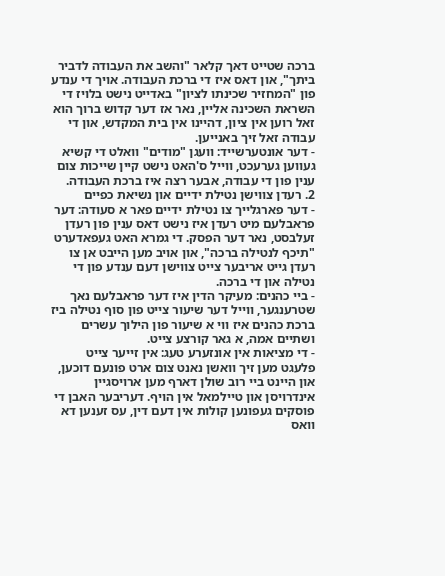ברכה שטייט דאך קלאר "והשב את העבודה לדביר ביתך", און דאס איז די ברכת העבודה. אויך די ענדע פון "המחזיר שכינתו לציון" באדייט נישט בלויז די השראת השכינה אליין, נאר אז דער קדוש ברוך הוא זאל רוען אין ציון, דהיינו אין בית המקדש, און די עבודה זאל זיך באנייען.
- דער אונטערשייד: וועגן "מודים" וואלט די קשיא געווען גערעכט, ווייל ס'האט נישט קיין שייכות צום ענין פון די עבודה, אבער רצה איז ברכת העבודה.
2. רעדן צווישן נטילת ידיים און נשיאת כפיים
- דער פארגלייך צו נטילת ידיים פאר א סעודה: דער פראבלעם מיט רעדן איז נישט דאס ענין פון רעדן זעלבסט, נאר דער הפסק. די גמרא האט געפאדערט "תיכף לנטילה ברכה", און אויב מען הייבט אן צו רעדן גייט אריבער צייט צווישן דעם ענדע פון די נטילה און די ברכה.
- ביי כהנים: מעיקר הדין איז דער פראבלעם נאך שטרענגער, ווייל דער שיעור צייט פון סוף נטילה ביז ברכת כהנים איז ווי א שיעור פון הילוך עשרים ושתיים אמה, א גאר קורצע צייט.
- די מציאות אין אונזערע טעג: אין זייער צייט פלעגט מען זיך וואשן נאנט צום ארט פונעם דוכען, און היינט ביי רוב שולן דארף מען ארויסגיין אינדרויסן און טיילמאל אין הויף. דעריבער האבן די פוסקים געפונען קולות אין דעם דין, עס זענען דא וואס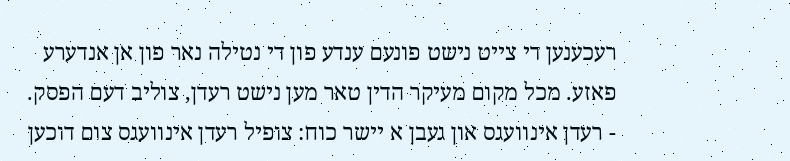רעכענען די צייט נישט פונעם ענדע פון די נטילה נאר פון אן אנדערע פאזע. מכל מקום מעיקר הדין טאר מען נישט רעדן, צוליב דעם הפסק.
- רעדן אינוועגס און געבן א יישר כוח: צופיל רעדן אינוועגס צום דוכען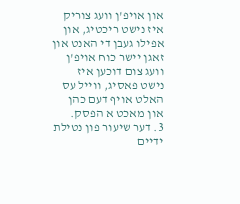און אויפ'ן וועג צוריק איז נישט ריכטיג, און אפילו געבן די האנט און זאגן יישר כוח אויפ'ן וועג צום דוכען איז נישט פאסיג, ווייל עס האלט אויף דעם כהן און מאכט א הפסק.
3. דער שיעור פון נטילת ידיים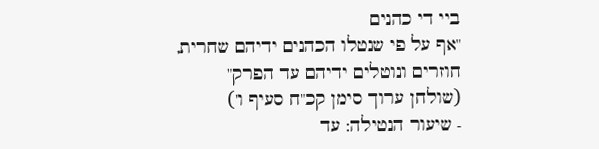ביי די כהנים
"אף על פי שנטלו הכהנים ידיהם שחרית, חוזרים ונוטלים ידיהם עד הפרק"
(שולחן ערוך סימן קכ"ח סעיף ו')
- שיעור הנטילה: עד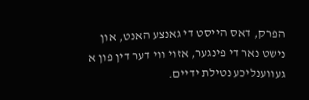הפרק, דאס הייסט די גאנצע האנט, און נישט נאר די פינגער, אזוי ווי דער דין פון א געווענליכע נטילת ידיים.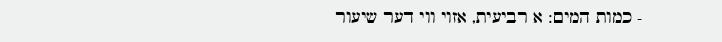- כמות המים: א רביעית, אזוי ווי דער שיעור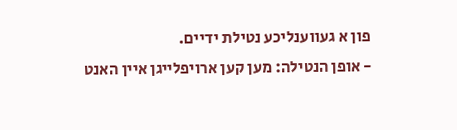פון א געווענליכע נטילת ידיים.
- אופן הנטילה: מען קען ארויפלייגן איין האנט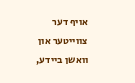אויף דער צווייטער און וואשן ביידע,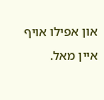און אפילו אויף איין מאל.